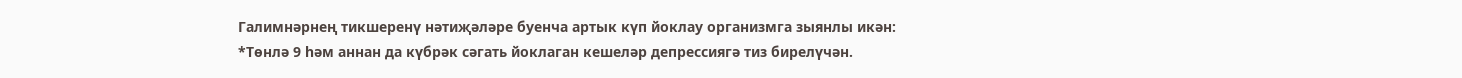Галимнәрнең тикшеренү нәтиҗәләре буенча артык күп йоклау организмга зыянлы икән:
*Төнлә 9 һәм аннан да күбрәк сәгать йоклаган кешеләр депрессиягә тиз бирелүчән.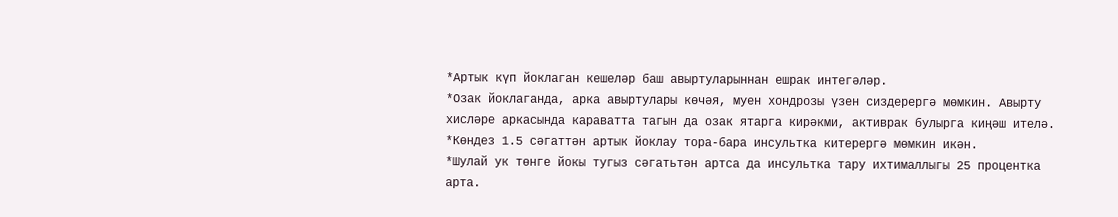*Артык күп йоклаган кешеләр баш авыртуларыннан ешрак интегәләр.
*Озак йоклаганда, арка авыртулары көчәя, муен хондрозы үзен сиздерергә мөмкин. Авырту хисләре аркасында караватта тагын да озак ятарга кирәкми, активрак булырга киңәш ителә.
*Көндез 1.5 сәгаттән артык йоклау тора-бара инсультка китерергә мөмкин икән.
*Шулай ук төнге йокы тугыз сәгатьтән артса да инсультка тару ихтималлыгы 25 процентка арта.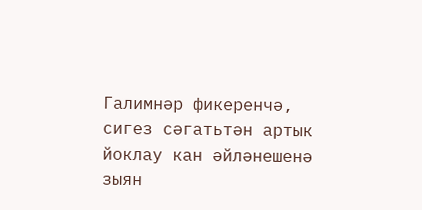Галимнәр фикеренчә, сигез сәгатьтән артык йоклау кан әйләнешенә зыян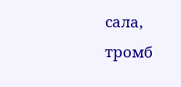сала, тромб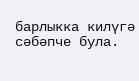барлыкка килүгә сәбәпче була.